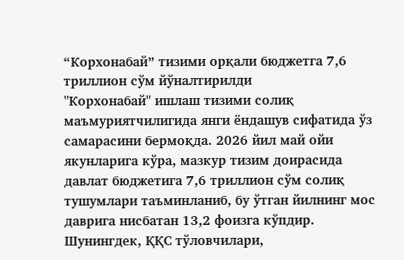“Корхонабай” тизими орқали бюджетга 7,6 триллион сўм йўналтирилди
"Корхонабай" ишлаш тизими солиқ маъмуриятчилигида янги ёндашув сифатида ўз самарасини бермоқда. 2026 йил май ойи якунларига кўра, мазкур тизим доирасида давлат бюджетига 7,6 триллион сўм солиқ тушумлари таъминланиб, бу ўтган йилнинг мос даврига нисбатан 13,2 фоизга кўпдир. Шунингдек, ҚҚС тўловчилари,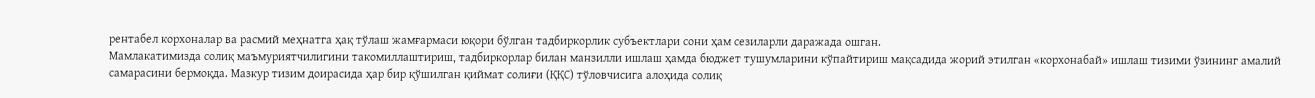рентабел корхоналар ва расмий меҳнатга ҳақ тўлаш жамғармаси юқори бўлган тадбиркорлик субъектлари сони ҳам сезиларли даражада ошган.
Мамлакатимизда солиқ маъмуриятчилигини такомиллаштириш, тадбиркорлар билан манзилли ишлаш ҳамда бюджет тушумларини кўпайтириш мақсадида жорий этилган «корхонабай» ишлаш тизими ўзининг амалий самарасини бермоқда. Мазкур тизим доирасида ҳар бир қўшилган қиймат солиғи (ҚҚС) тўловчисига алоҳида солиқ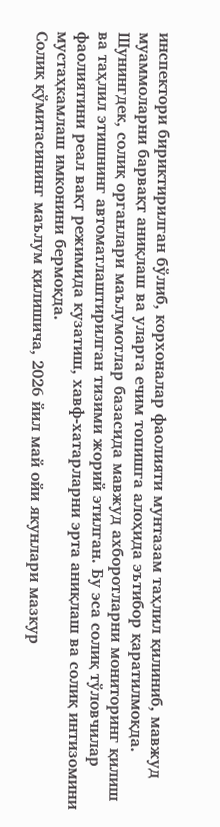инспектори бириктирилган бўлиб, корхоналар фаолияти мунтазам таҳлил қилиниб, мавжуд муаммоларни барвақт аниқлаш ва уларга ечим топишга алоҳида эътибор қаратилмоқда.
Шунингдек, солиқ органлари маълумотлар базасида мавжуд ахборотларни мониторинг қилиш ва таҳлил этишнинг автоматлаштирилган тизими жорий этилган. Бу эса солиқ тўловчилар фаолиятини реал вақт режимида кузатиш, хавф-хатарларни эрта аниқлаш ва солиқ интизомини мустаҳкамлаш имконини бермоқда.
Солиқ қўмитасининг маълум қилишича, 2026 йил май ойи якунлари мазкур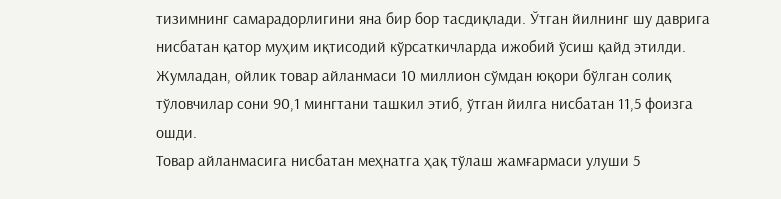тизимнинг самарадорлигини яна бир бор тасдиқлади. Ўтган йилнинг шу даврига нисбатан қатор муҳим иқтисодий кўрсаткичларда ижобий ўсиш қайд этилди. Жумладан, ойлик товар айланмаси 10 миллион сўмдан юқори бўлган солиқ тўловчилар сони 90,1 мингтани ташкил этиб, ўтган йилга нисбатан 11,5 фоизга ошди.
Товар айланмасига нисбатан меҳнатга ҳақ тўлаш жамғармаси улуши 5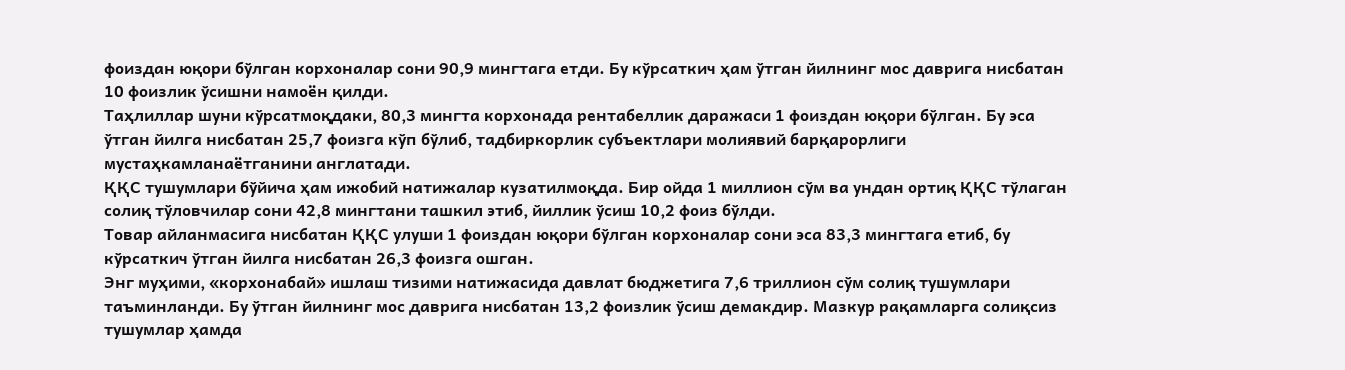фоиздан юқори бўлган корхоналар сони 90,9 мингтага етди. Бу кўрсаткич ҳам ўтган йилнинг мос даврига нисбатан 10 фоизлик ўсишни намоён қилди.
Таҳлиллар шуни кўрсатмоқдаки, 80,3 мингта корхонада рентабеллик даражаси 1 фоиздан юқори бўлган. Бу эса ўтган йилга нисбатан 25,7 фоизга кўп бўлиб, тадбиркорлик субъектлари молиявий барқарорлиги мустаҳкамланаётганини англатади.
ҚҚС тушумлари бўйича ҳам ижобий натижалар кузатилмоқда. Бир ойда 1 миллион сўм ва ундан ортиқ ҚҚС тўлаган солиқ тўловчилар сони 42,8 мингтани ташкил этиб, йиллик ўсиш 10,2 фоиз бўлди.
Товар айланмасига нисбатан ҚҚС улуши 1 фоиздан юқори бўлган корхоналар сони эса 83,3 мингтага етиб, бу кўрсаткич ўтган йилга нисбатан 26,3 фоизга ошган.
Энг муҳими, «корхонабай» ишлаш тизими натижасида давлат бюджетига 7,6 триллион сўм солиқ тушумлари таъминланди. Бу ўтган йилнинг мос даврига нисбатан 13,2 фоизлик ўсиш демакдир. Мазкур рақамларга солиқсиз тушумлар ҳамда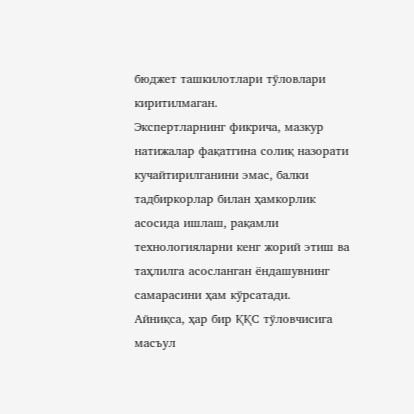бюджет ташкилотлари тўловлари киритилмаган.
Экспертларнинг фикрича, мазкур натижалар фақатгина солиқ назорати кучайтирилганини эмас, балки тадбиркорлар билан ҳамкорлик асосида ишлаш, рақамли технологияларни кенг жорий этиш ва таҳлилга асосланган ёндашувнинг самарасини ҳам кўрсатади.
Айниқса, ҳар бир ҚҚС тўловчисига масъул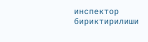инспектор бириктирилиши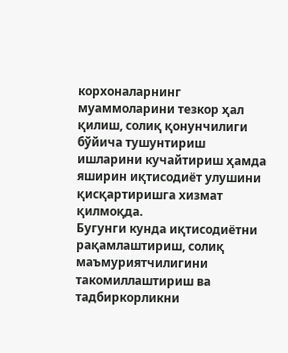корхоналарнинг муаммоларини тезкор ҳал қилиш, солиқ қонунчилиги бўйича тушунтириш ишларини кучайтириш ҳамда яширин иқтисодиёт улушини қисқартиришга хизмат қилмоқда.
Бугунги кунда иқтисодиётни рақамлаштириш, солиқ маъмуриятчилигини такомиллаштириш ва тадбиркорликни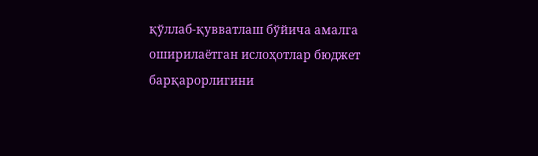қўллаб-қувватлаш бўйича амалга оширилаётган ислоҳотлар бюджет барқарорлигини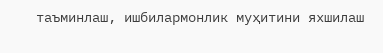таъминлаш, ишбилармонлик муҳитини яхшилаш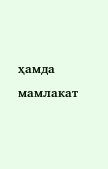ҳамда мамлакат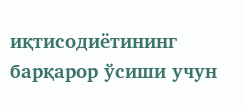иқтисодиётининг барқарор ўсиши учун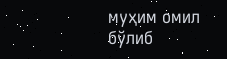муҳим омил бўлиб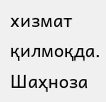хизмат қилмоқда.
Шаҳноза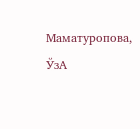Маматуропова, ЎзА